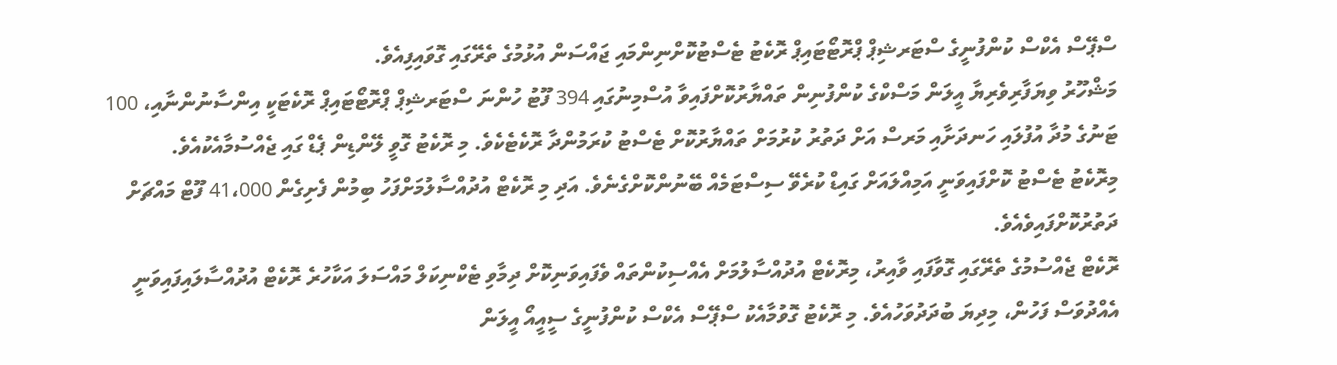ސްޕޭސް އެކްސް ކުންފުނީގެ ސްޓަރޝިޕް ޕްރޮޓޯޓައިޕް ރޮކެޓު ޓެސްޓުކޮށްނިންމައި ޖައްސަން އުޅުމުގެ ތެރޭގައި ގޮވައިފިއެވެ.
މަޝްހޫރު ވިޔަފާރިވެރިޔާ އީލަން މަސްކްގެ ކުންފުނިން ތައްޔާރުކޮށްފައިވާ އުސްމިނުގައި 394 ފޫޓު ހުންނަ ސްޓަރޝިޕް ޕްރޮޓޯޓައިޕް ރޮކެޓަކީ އިންސާނުންނާއި، 100 ޓަނުގެ މުދާ އުފުލައި ހަނދަށާއި މަރސް އަށް ދަތުރު ކުރުމަށް ތައްޔާރުކޮށް ޓެސްޓު ކުރަމުންދާ ރޮކެޓެކެވެ. މި ރޮކެޓު ގޮވީ ލޭންޑިން ޕެޑް ގައި ޖެއްސުމާއެކުއެވެ.
މިރޮކެޓު ޓެސްޓު ކޮށްފައިވަނީ އަމިއްލައަށް ގައިޑް ކުރެވޭ ސިސްޓަމެއް ބޭނުންކޮށްގެނެވެ. އަދި މި ރޮކެޓް އުދުއްސާލުމަށްފަހު ބިމުން ފެށިގެން 41،000 ފޫޓް މައްޗަށް ދަތުރުކޮށްފައިވެއެވެ.
ރޮކެޓް ޖެއްސުމުގެ ތެރޭގައި ގޮވާފައި ވާއިރު، މިރޮކެޓް އުދުއްސާލުމަށް އެއްސިކުންތައް ވެފައިވަނިކޮށް ދިމާވި ޓެކްނިކަލް މައްސަލަ އަކާހުރެ ރޮކެޓް އުދުއްސާލައިފައިވަނީ އެއްދުވަސް ފަހުން، މިދިޔަ ބުދަދުވަހުއެވެ. މި ރޮކެޓު ގޮވުމާއެކު ސްޕޭސް އެކްސް ކުންފުނީގެ ސީއީއޯ އީލަން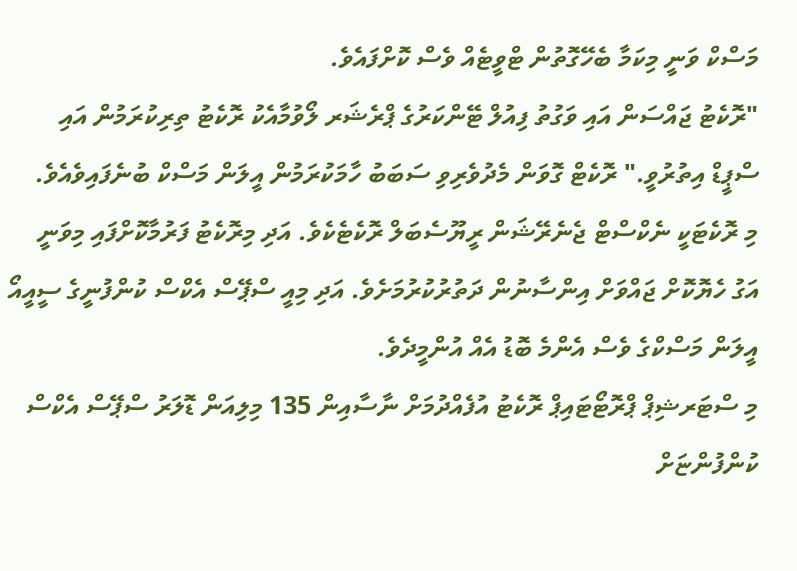މަސްކް ވަނީ މިކަމާ ބެހޭގޮތުން ޓްވީޓެއް ވެސް ކޮށްފައެވެ.
"ރޮކެޓު ޖައްސަން އައި ވަގުތު ފިއުލް ޓޭންކަރުގެ ޕްރެޝަރ ލޯވުމާއެކު ރޮކެޓު ތިރިކުރަމުން އައި ސްޕީޑް އިތުރުވީ." ރޮކެޓް ގޮވަން މެދުވެރިވި ސަބަބު ހާމަކުރަމުން އީލަން މަސްކް ބުނެފައިވެއެވެ.
މި ރޮކެޓަކީ ނެކްސްޓް ޖެނެރޭޝަން ރީޔޫސެބަލް ރޮކެޓެކެވެ. އަދި މިރޮކެޓު ފަރުމާކޮށްފައި މިވަނީ އަގު ހެޔޮކޮށް ޖައްވަށް އިންސާނުން ދަތުރުކުރުމަށެވެ. އަދި މިއީ ސްޕޭސް އެކްސް ކުންފުނީގެ ސީއީއޯ އީލަން މަސްކްގެ ވެސް އެންމެ ބޮޑު އެއް އުންމީދެވެ.
މި ސްޓަރޝިޕް ޕްރޮޓޯޓައިޕް ރޮކެޓު އުފެއްދުމަށް ނާސާއިން 135 މިލިއަން ޑޮލަރު ސްޕޭސް އެކްސް ކުންފުންޏަށް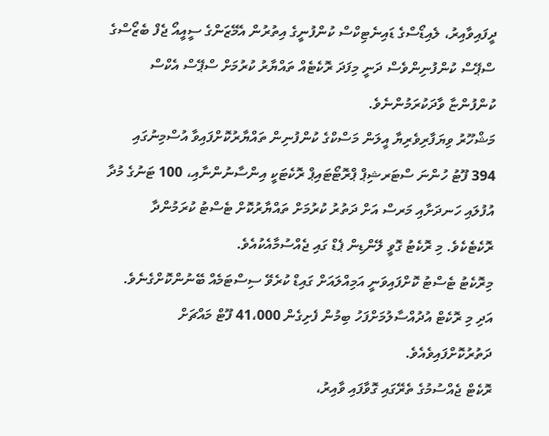ދީފައިވާއިރު، ލެއިޑޯސްގެ ޑައިނެޓިކްސް ކުންފުނީގެ އިތުރުން އެމޭޒަންގެ ސީއީއޯ ޖެފް ބެޒޯސްގެ ސްޕޭސް ކުންފުނިންވެސް ދަނީ މިފަދަ ރޮކެޓެއް ތައްޔާރު ކުރުމަށް ސްޕޭސް އެކްސް ކުންފުންޏާ ވާދަކުރަމުންނެވެ.
މަޝްހޫރު ވިޔަފާރިވެރިޔާ އީލަން މަސްކްގެ ކުންފުނިން ތައްޔާރުކޮށްފައިވާ އުސްމިނުގައި 394 ފޫޓު ހުންނަ ސްޓަރޝިޕް ޕްރޮޓޯޓައިޕް ރޮކެޓަކީ އިންސާނުންނާއި، 100 ޓަނުގެ މުދާ އުފުލައި ހަނދަށާއި މަރސް އަށް ދަތުރު ކުރުމަށް ތައްޔާރުކޮށް ޓެސްޓު ކުރަމުންދާ ރޮކެޓެކެވެ. މި ރޮކެޓު ގޮވީ ލޭންޑިން ޕެޑް ގައި ޖެއްސުމާއެކުއެވެ.
މިރޮކެޓު ޓެސްޓު ކޮށްފައިވަނީ އަމިއްލައަށް ގައިޑް ކުރެވޭ ސިސްޓަމެއް ބޭނުންކޮށްގެނެވެ. އަދި މި ރޮކެޓް އުދުއްސާލުމަށްފަހު ބިމުން ފެށިގެން 41،000 ފޫޓް މައްޗަށް ދަތުރުކޮށްފައިވެއެވެ.
ރޮކެޓް ޖެއްސުމުގެ ތެރޭގައި ގޮވާފައި ވާއިރު،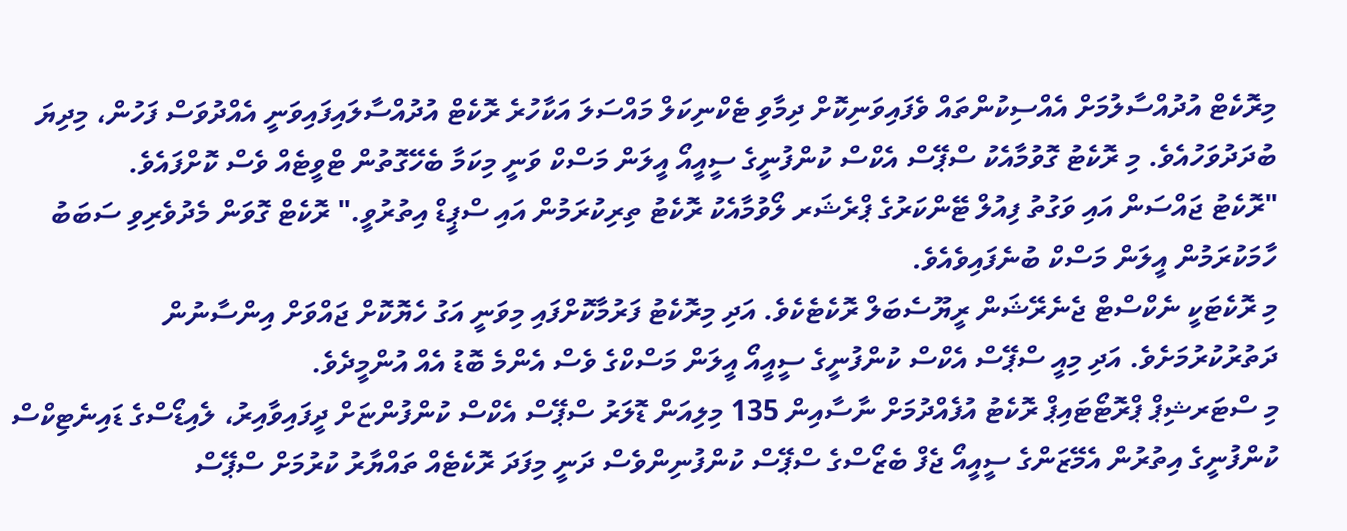މިރޮކެޓް އުދުއްސާލުމަށް އެއްސިކުންތައް ވެފައިވަނިކޮށް ދިމާވި ޓެކްނިކަލް މައްސަލަ އަކާހުރެ ރޮކެޓް އުދުއްސާލައިފައިވަނީ އެއްދުވަސް ފަހުން، މިދިޔަ ބުދަދުވަހުއެވެ. މި ރޮކެޓު ގޮވުމާއެކު ސްޕޭސް އެކްސް ކުންފުނީގެ ސީއީއޯ އީލަން މަސްކް ވަނީ މިކަމާ ބެހޭގޮތުން ޓްވީޓެއް ވެސް ކޮށްފައެވެ.
"ރޮކެޓު ޖައްސަން އައި ވަގުތު ފިއުލް ޓޭންކަރުގެ ޕްރެޝަރ ލޯވުމާއެކު ރޮކެޓު ތިރިކުރަމުން އައި ސްޕީޑް އިތުރުވީ." ރޮކެޓް ގޮވަން މެދުވެރިވި ސަބަބު ހާމަކުރަމުން އީލަން މަސްކް ބުނެފައިވެއެވެ.
މި ރޮކެޓަކީ ނެކްސްޓް ޖެނެރޭޝަން ރީޔޫސެބަލް ރޮކެޓެކެވެ. އަދި މިރޮކެޓު ފަރުމާކޮށްފައި މިވަނީ އަގު ހެޔޮކޮށް ޖައްވަށް އިންސާނުން ދަތުރުކުރުމަށެވެ. އަދި މިއީ ސްޕޭސް އެކްސް ކުންފުނީގެ ސީއީއޯ އީލަން މަސްކްގެ ވެސް އެންމެ ބޮޑު އެއް އުންމީދެވެ.
މި ސްޓަރޝިޕް ޕްރޮޓޯޓައިޕް ރޮކެޓު އުފެއްދުމަށް ނާސާއިން 135 މިލިއަން ޑޮލަރު ސްޕޭސް އެކްސް ކުންފުންޏަށް ދީފައިވާއިރު، ލެއިޑޯސްގެ ޑައިނެޓިކްސް ކުންފުނީގެ އިތުރުން އެމޭޒަންގެ ސީއީއޯ ޖެފް ބެޒޯސްގެ ސްޕޭސް ކުންފުނިންވެސް ދަނީ މިފަދަ ރޮކެޓެއް ތައްޔާރު ކުރުމަށް ސްޕޭސް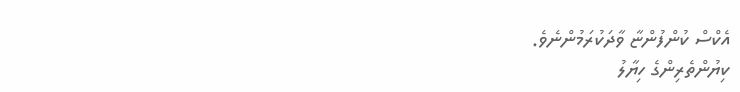އެކްސް ކުންފުންޏާ ވާދަކުރަމުންނެވެ.
ކިޔުންތެރިންގެ ހިޔާލު